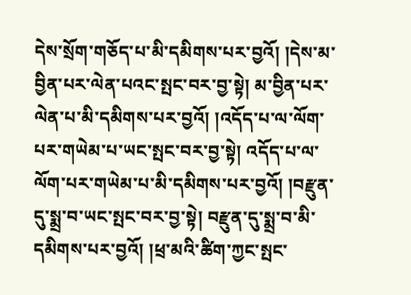དེས་སྲོག་གཅོད་པ་མི་དམིགས་པར་བྱའོ། །དེས་མ་བྱིན་པར་ལེན་པའང་སྤང་བར་བྱ་སྟེ། མ་བྱིན་པར་ལེན་པ་མི་དམིགས་པར་བྱའོ། །འདོད་པ་ལ་ལོག་པར་གཡེམ་པ་ཡང་སྤང་བར་བྱ་སྟེ། འདོད་པ་ལ་ལོག་པར་གཡེམ་པ་མི་དམིགས་པར་བྱའོ། །བརྫུན་དུ་སྨྲ་བ་ཡང་སྤང་བར་བྱ་སྟེ། བརྫུན་དུ་སྨྲ་བ་མི་དམིགས་པར་བྱའོ། །ཕྲ་མའི་ཚིག་ཀྱང་སྤང་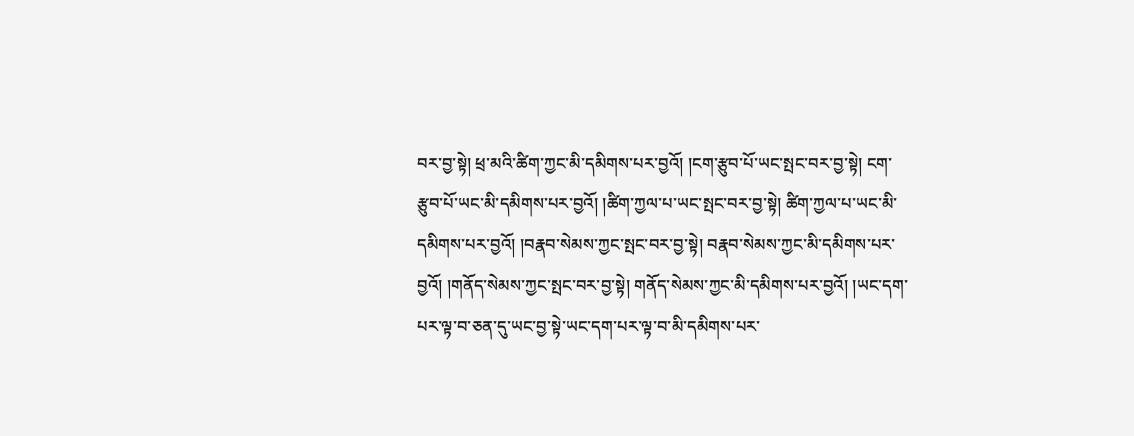བར་བྱ་སྟེ། ཕྲ་མའི་ཚིག་ཀྱང་མི་དམིགས་པར་བྱའོ། །ངག་རྩུབ་པོ་ཡང་སྤང་བར་བྱ་སྟེ། ངག་རྩུབ་པོ་ཡང་མི་དམིགས་པར་བྱའོ། །ཚིག་ཀྱལ་པ་ཡང་སྤང་བར་བྱ་སྟེ། ཚིག་ཀྱལ་པ་ཡང་མི་དམིགས་པར་བྱའོ། །བརྣབ་སེམས་ཀྱང་སྤང་བར་བྱ་སྟེ། བརྣབ་སེམས་ཀྱང་མི་དམིགས་པར་བྱའོ། །གནོད་སེམས་ཀྱང་སྤང་བར་བྱ་སྟེ། གནོད་སེམས་ཀྱང་མི་དམིགས་པར་བྱའོ། །ཡང་དག་པར་ལྟ་བ་ཅན་དུ་ཡང་བྱ་སྟེ་ཡང་དག་པར་ལྟ་བ་མི་དམིགས་པར་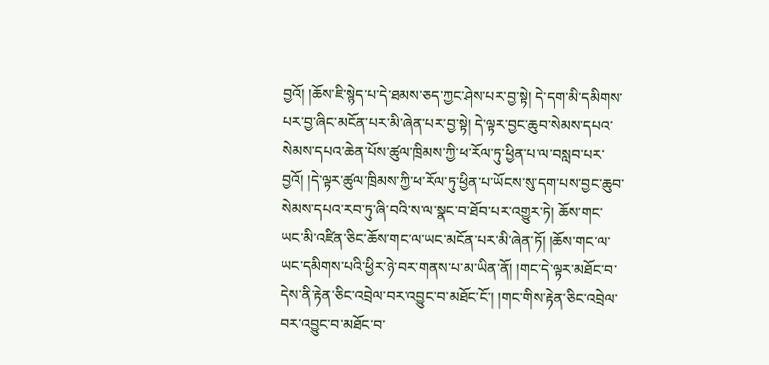བྱའོ། །ཆོས་ཇི་སྙེད་པ་དེ་ཐམས་ཅད་ཀྱང་ཤེས་པར་བྱ་སྟེ། དེ་དག་མི་དམིགས་པར་བྱ་ཞིང་མངོན་པར་མི་ཞེན་པར་བྱ་སྟེ། དེ་ལྟར་བྱང་ཆུབ་སེམས་དཔའ་སེམས་དཔའ་ཆེན་པོས་ཚུལ་ཁྲིམས་ཀྱི་ཕ་རོལ་ཏུ་ཕྱིན་པ་ལ་བསླབ་པར་བྱའོ། །དེ་ལྟར་ཚུལ་ཁྲིམས་ཀྱི་ཕ་རོལ་ཏུ་ཕྱིན་པ་ཡོངས་སུ་དག་པས་བྱང་ཆུབ་སེམས་དཔའ་རབ་ཏུ་ཞི་བའི་ས་ལ་སྣང་བ་ཐོབ་པར་འགྱུར་ཏེ། ཆོས་གང་ཡང་མི་འཛིན་ཅིང་ཆོས་གང་ལ་ཡང་མངོན་པར་མི་ཞེན་ཏོ། །ཆོས་གང་ལ་ཡང་དམིགས་པའི་ཕྱིར་ཉེ་བར་གནས་པ་མ་ཡིན་ནོ། །གང་དེ་ལྟར་མཐོང་བ་དེས་ནི་རྟེན་ཅིང་འབྲེལ་བར་འབྱུང་བ་མཐོང་ངོ་། །གང་གིས་རྟེན་ཅིང་འབྲེལ་བར་འབྱུང་བ་མཐོང་བ་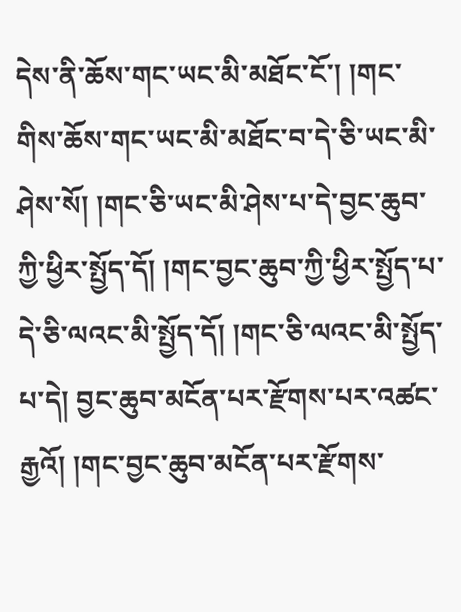དེས་ནི་ཆོས་གང་ཡང་མི་མཐོང་ངོ་། །གང་གིས་ཆོས་གང་ཡང་མི་མཐོང་བ་དེ་ཅི་ཡང་མི་ཤེས་སོ། །གང་ཅི་ཡང་མི་ཤེས་པ་དེ་བྱང་ཆུབ་ཀྱི་ཕྱིར་སྤྱོད་དོ། །གང་བྱང་ཆུབ་ཀྱི་ཕྱིར་སྤྱོད་པ་དེ་ཅི་ལའང་མི་སྤྱོད་དོ། །གང་ཅི་ལའང་མི་སྤྱོད་པ་དེ། བྱང་ཆུབ་མངོན་པར་རྫོགས་པར་འཚང་རྒྱའོ། །གང་བྱང་ཆུབ་མངོན་པར་རྫོགས་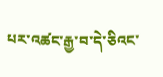པར་འཚང་རྒྱ་བ་དེ་ཅིའང་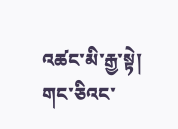འཚང་མི་རྒྱ་སྟེ། གང་ཅིའང་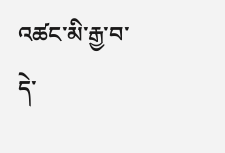འཚང་མི་རྒྱ་བ་དེ་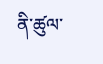ནི་ཚུལ་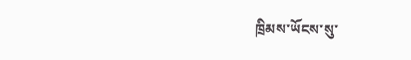ཁྲིམས་ཡོངས་སུ་